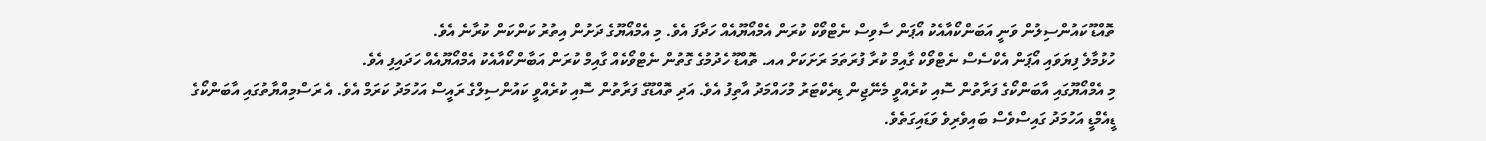ތޮއްޑޫ ކައުންސިލުން ވަނީ އަބަންކޯއާއެކު އޯޕަން ސާވިސް ނެޓްވޯކް ކުރަން އެމްއޯޔޫއެއް ހަދާފަ އެވެ. މި އެމްއޯޔޫގެ ދަށުން އިތުރު ކަންކަން ކުރާނެ އެވެ.
ހުޅުމާލެ ފިޔަވައި އޯޕަން އެކްސެސް ނެޓްވޯކް ގާއިމް ކުރާ ފުރަތަމަ ރަށަކަށް އއ. ތޮއްޑޫ ހެދުމުގެ ގޮތުން ނެޓްވޯކެއް ގާއިމް ކުރަން އަބާންކޯއާއެކު އެމްއޯޔޫއެއް ހަދައިފި އެވެ.
މި އެމްއޯޔޫގައި އާބަންކޯގެ ފަރާތުން ސޮއި ކުރެއްވީ މެނޭޖިން ޑިރެކްޓަރު މުހައްމަދު އާތިފު އެވެ. އަދި ތޮއްޑޫގެ ފަރާތުން ސޮއި ކުރެއްވީ ކައުންސިލްގެ ރައީސް އަހުމަދު ކަރަމް އެވެ. އެ ރަސްމިއްޔާތުގައި އާބަންކޯގެ ޑީއެމްޑީ އަހުމަދު ގައިސްވެސް ބައިވެރިވެ ވަޑައިގަތެވެ.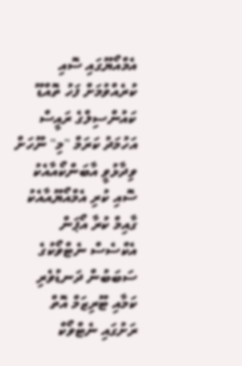އެމްއޯޔޫގައި ސޮއި ކުރެއްވުމަށް ފަހު ތޮއްޑޫ ކައުންސިލްގެ ރައީސް އަހުމަދު ކަރަމް "މި" ނޫހަށް ވިދާޅުވީ އާބަންކޯއާއެކު ސޮއި ކުރި އެމްއޯޔޫއާއެކު ގާއިމް ކުރާ އޯޕަން އެކްސެސް ނެޓްވޯކުގެ ސަބަބުން ދަނޑުވެރި ކަމާއި ޓޫރިޒަމް އޮތް ރަށުގައި ނެޓްވޯކް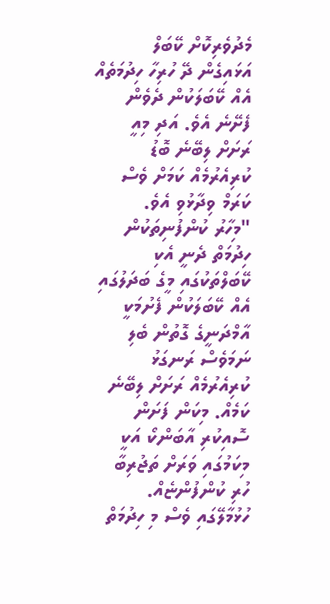މެދުވެރިކޮށް ކޭބަލް އަޅައިގެން ދޭ ހުރިހާ ހިދުމަތެއް އެއް ކޭބަލަކުން ދެވެން ފެށޭނެ އެވެ. އަދި މިއީ ރަށަށް ލިބޭނެ ބޮޑު ކުރިއެރުމެއް ކަމަށް ވެސް ކަރަމް ވިދާޅުވި އެވެ.
"މިހާރު ކުންފުނިތަކުން ހިދުމަތް ދެނީ އެކި ކޭބަލްތަކުގައި މީގެ ބަދަލުގައި އެއް ކޭބަލަކުން ފެށުމަކީ އާމްދަނީގެ ގޮތުން ބެލި ނަމަވެސް ރަނގަޅު ކުރިއެރުމެއް ރަށަށް ލިބޭނެ ކަމެއް. މިކަން ފަށަން ސޮއިކުރި އާބަންކޯ އަކީ މިކަމުގައި ވަރަށް ތަޖުރިބާ ހުރި ކުންފުންޏެއް. ހުޅުމާލޭގައި ވެސް މި ހިދުމަތް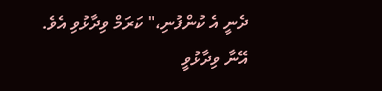ދެނީ އެ ކުންފުނި،" ކަރަމް ވިދާޅުވި އެވެ.
އޭނާ ވިދާޅުވީ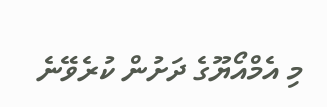މި އެމްއޯޔޫގެ ދަށުން ކުރެވޭނެ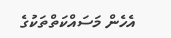އެހެން މަސައްކަތްތަކުގެ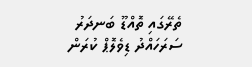ތެރޭގައި ތޮއްޑޫ ބަނދަރު ސަރަހައްދު ޑިވެލޮޕް ކުރަން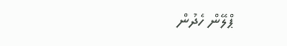ޕްލޭން ހެދުން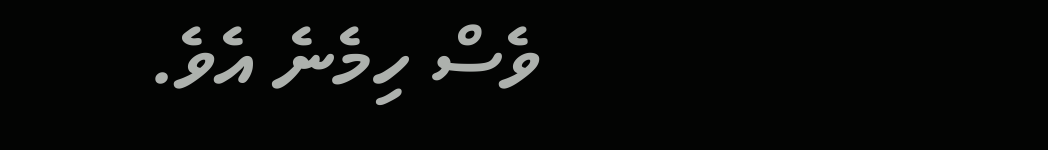ވެސް ހިމެނެ އެވެ.